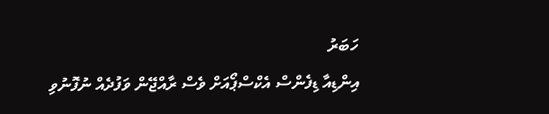ހަބަރު
އިންޑިއާ ޑިފެންސް އެކްސްޕޯއަށް ވެސް ރާއްޖޭން ވަފުދެއް ނުފޮނުވި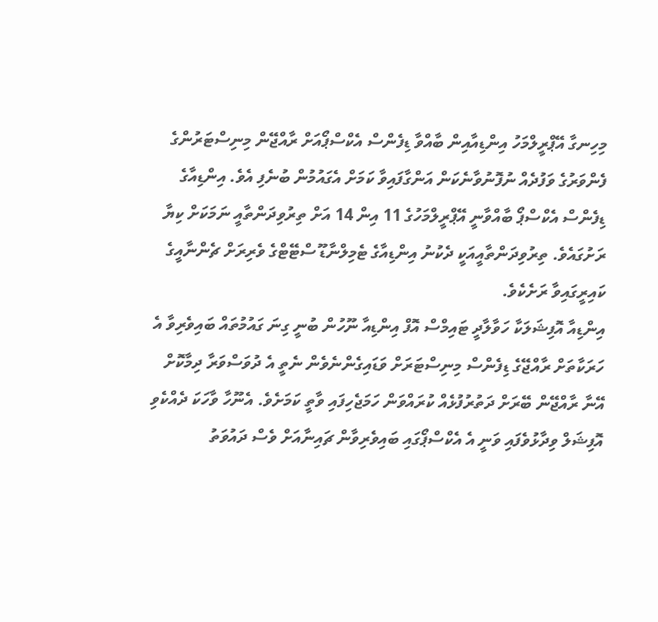މިހިނގާ އޭޕްރީލްމަހު އިންޑިއާއިން ބާއްވާ ޑިފެންސް އެކްސްޕޯއަށް ރާއްޖޭން މިނިސްޓަރުންގެ ފެންވަރުގެ ވަފުދެއް ނުފޮނުވާނެކަން އަންގާފައިވާ ކަމަށް އެގައުމުން ބުނެފި އެވެ. އިންޑިއާގެ ޑިފެންސް އެކްސްޕޯ ބާއްވާނީ އޭޕްރީލްމަހުގެ 11 އިން 14 އަށް ތިރުވިދަންތާއީ ނަމަކަށް ކިޔާ ރަށުގައެވެ. ތިރުވިދަންތާއީއަކީ ދެކުނު އިންޑިއާގެ ޓެމިލްނާޑޫ ސްޓޭޓްގެ ވެރިރަށް ޗެންނާއީގެ ކައިރީގައިވާ ރަށެކެވެ.
އިންޑިއާ އޮފިޝަލަކާ ހަވާލާދީ ޓައިމްސް އޮފް އިންޑިއާ ނޫހުން ބުނީ ގިނަ ގައުމުތައް ބައިވެރިވާ އެ ހަރަކާތަށް ރާއްޖޭގެ ޑިފެންސް މިނިސްޓަރަށް ވަޑައިގެންނެވެން ނެތީ އެ ދުވަސްވަރާ ދިމާކޮށް އޭނާ ރާއްޖޭން ބޭރަށް ދަތުރުފުޅެއް ކުރައްވަން ހަމަޖެހިފައި ވާތީ ކަމަށެވެ. އެނޫހާ ވާހަކަ ދެއްކެވި އޮފިޝަލް ވިދާޅުވެފައި ވަނީ އެ އެކްސްޕޯގައި ބައިވެރިވާން ޗައިނާއަށް ވެސް ދައުވަތު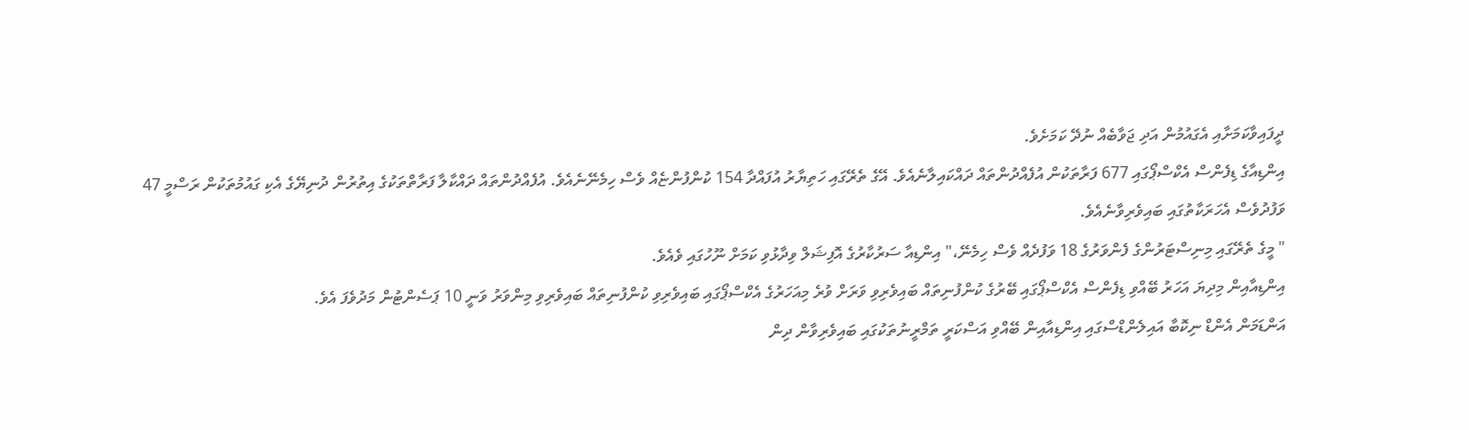ދީފައިވާކަމަށާއި އެގައުމުން އަދި ޖަވާބެއް ނުދޭ ކަމަށެވެ.
އިންޑިއާގެ ޑިފެންސް އެކްސްޕޯގައި 677 ފަރާތަކުން އުފެއްދުންތައް ދައްކައިލާނެއެވެ. އޭގެ ތެރޭގައި ހަތިޔާރު އުފައްދާ 154 ކުންފުންޏެއް ވެސް ހިމެނޭނެއެވެ. އުފެއްދުންތައް ދައްކާލާ ފަރާތްތަކުގެ އިތުރުން ދުނިޔޭގެ އެކި ގައުމުތަކުން ރަސްމީ 47 ވަފުދުވެސް އެހަރަކާތުގައި ބައިވެރިވާނެއެވެ.
" މީގެ ތެރޭގައި މިނިސްޓަރުންގެ ފެންވަރުގެ 18 ވަފުދެއް ވެސް ހިމެނޭ،" އިންޑިއާ ސަރުކާރުގެ އޮފިޝަލް ވިދާޅުވި ކަމަށް ނޫހުގައި ވެއެވެ.
އިންޑިއާއިން މިދިޔަ އަހަރު ބޭއްވި ޑިފެންސް އެކްސްޕޯގައި ބޭރުގެ ކުންފުނިތައް ބައިވެރިވި ވަރަށް ވުރެ މިއަހަރުގެ އެކްސްޕޯގައި ބައިވެރިވި ކުންފުނިތައް ބައިވެރިވި މިންވަރު ވަނީ 10 ޕަސެންޓުން މަދުވެފަ އެވެ.
އަންޑަމަން އެންޑް ނިކޮބާ އައިލެންޑްސްގައި އިންޑިއާއިން ބޭއްވި އަސްކަރީ ތަމްރީނުތަކުގައި ބައިވެރިވާން ދިން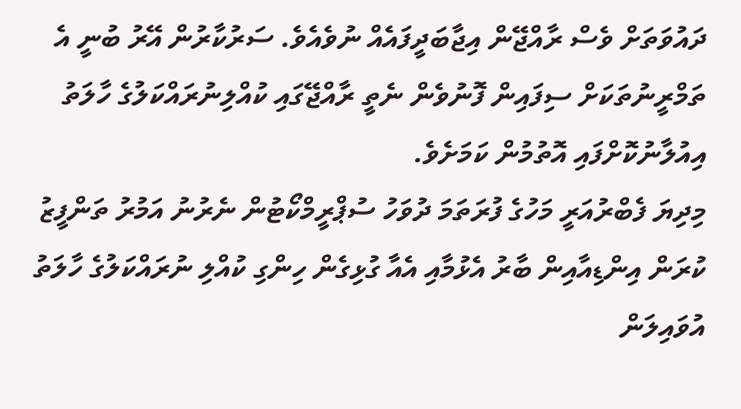ދައުވަތަށް ވެސް ރާއްޖޭން އިޖާބަދީފައެއް ނުވެއެވެ. ސަރުކާރުން އޭރު ބުނީ އެ ތަމްރީނުތަކަށް ސިފައިން ފޮނުވެން ނެތީ ރާއްޖޭގައި ކުއްލިނުރައްކަލުގެ ހާލަތު އިއުލާނުކޮށްފައި އޮތުމުން ކަމަށެވެ.
މިދިޔަ ފެބްރުއަރީ މަހުގެ ފުރަތަމަ ދުވަހު ސުޕްރީމްކޯޓުން ނެރުނު އަމުރު ތަންފީޒު ކުރަން އިންޑިއާއިން ބާރު އެޅުމާއި އެއާ ގުޅިގެން ހިންގި ކުއްލި ނުރައްކަލުގެ ހާލަތު އުވައިލަން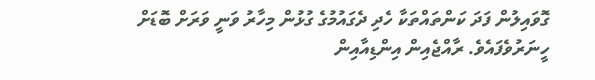ގޮވައިލުން ފަދަ ކަންތައްތަކާ ހެދި ދެގައުމުގެ ގުޅުން މިހާރު ވަނީ ވަރަށް ބޮޑަށް ހީނަރުވެފައެވެ. ރާއްޖެއިން އިންޑިއާއިން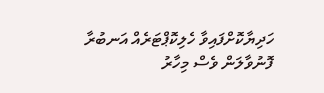ހަދިޔާކޮށްފައިވާ ހެލިކޮޕްޓަރެއް އަނބުރާ ފޮނުވާލަން ވެސް މިހާރު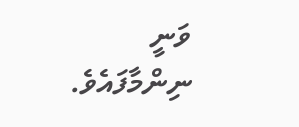ވަނީ ނިންމާފައެވެ.